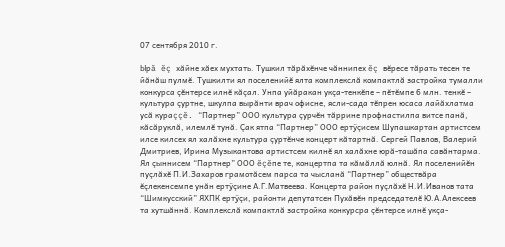07 сентября 2010 г.

Ырă ĕç хăйне хăех мухтать. Тушкил тăрăхĕнче чăннипех ĕç вĕресе тăрать тесен те йăнăш пулмĕ. Тушкилти ял поселенийĕ ялта комплекслă компактлă застройка тумалли конкурса çĕнтерсе илнĕ кăçал. Унпа уйăракан укçа-тенкĕпе – пĕтĕмпе 6 млн. тенкĕ – культура çуртне, шкулпа вырăнти врач офисне, ясли-сада тĕпрен юсаса лайăхлатма усă кураççĕ. “Партнер” ООО культура çурчĕн тăррине профнастилпа витсе панă, кăсăруклă, илемлĕ тунă. Çак ятпа “Партнер” ООО ертÿçисем Шупашкартан артистсем илсе килсех ял халăхне культура çуртĕнче концерт кăтартнă. Сергей Павлов, Валерий Дмитриев, Ирина Музыкантова артистсем килнĕ ял халăхне юрă-ташăпа савăнтарма. Ял çыннисем “Партнер” ООО ĕçĕпе те, концертпа та кăмăллă юлнă. Ял поселенийĕн пуçлăхĕ П.И.Захаров грамотăсем парса та чысланă “Партнер” обществăра ĕçлекенсемпе унăн ертÿçине А.Г.Матвеева. Концерта район пуçлăхĕ Н.И.Иванов тата “Шимкусский” ЯХПК ертÿçи, районти депутатсен Пухăвĕн председателĕ Ю.А.Алексеев та хутшăннă. Комплекслă компактлă застройка конкурсра çĕнтерсе илнĕ укçа-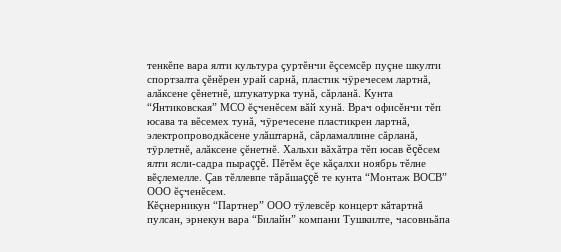тенкĕпе вара ялти культура çуртĕнчи ĕçсемсĕр пуçне шкулти спортзалта çĕнĕрен урай сарнă, пластик чÿречесем лартнă, алăксене çĕнетнĕ, штукатурка тунă, сăрланă. Кунта “Янтиковская” МСО ĕçченĕсем вăй хунă. Врач офисĕнчи тĕп юсава та вĕсемех тунă, чÿречесене пластикрен лартнă, электропроводкăсене улăштарнă, сăрламаллине сăрланă, тÿрлетнĕ, алăксене çĕнетнĕ. Хальхи вăхăтра тĕп юсав ĕçĕсем ялти ясли-садра пыраççĕ. Пĕтĕм ĕçе кăçалхи ноябрь тĕлне вĕçлемелле. Çав тĕллевпе тăрăшаççĕ те кунта “Монтаж ВОСВ” ООО ĕçченĕсем.
Кĕçнерникун “Партнер” ООО тÿлевсĕр концерт кăтартнă пулсан, эрнекун вара “Билайн” компани Тушкилте, часовньăпа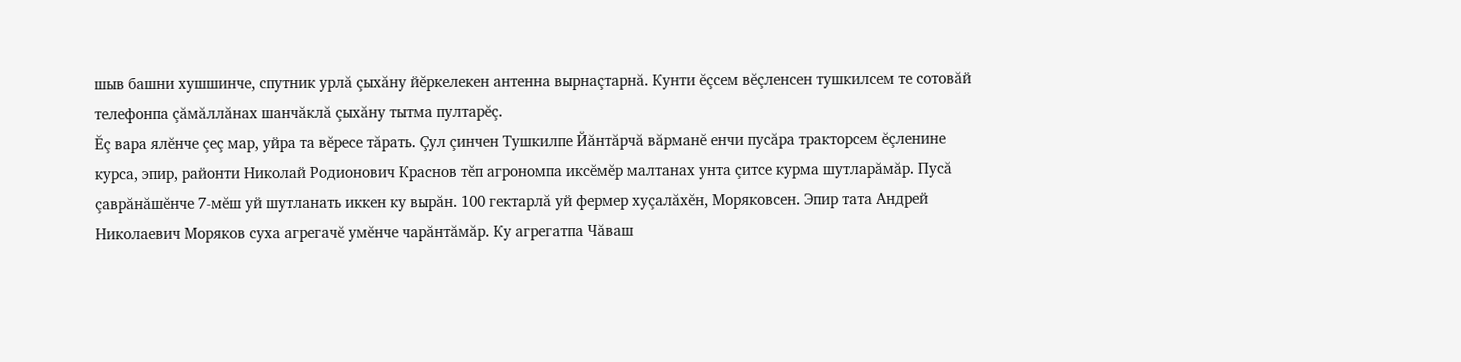шыв башни хушшинче, спутник урлă çыхăну йĕркелекен антенна вырнаçтарнă. Кунти ĕçсем вĕçленсен тушкилсем те сотовăй телефонпа çăмăллăнах шанчăклă çыхăну тытма пултарĕç.
Ĕç вара ялĕнче çеç мар, уйра та вĕресе тăрать. Çул çинчен Тушкилпе Йăнтăрчă вăрманĕ енчи пусăра тракторсем ĕçленине курса, эпир, районти Николай Родионович Краснов тĕп агрономпа иксĕмĕр малтанах унта çитсе курма шутларăмăр. Пусă çаврăнăшĕнче 7-мĕш уй шутланать иккен ку вырăн. 100 гектарлă уй фермер хуçалăхĕн, Моряковсен. Эпир тата Андрей Николаевич Моряков суха агрегачĕ умĕнче чарăнтăмăр. Ку агрегатпа Чăваш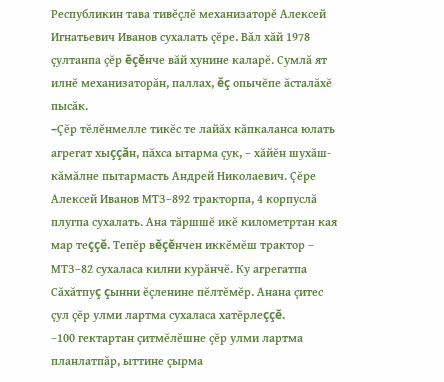Республикин тава тивĕçлĕ механизаторĕ Алексей Игнатьевич Иванов сухалать çĕре. Вăл хăй 1978 çултанпа çĕр ĕçĕнче вăй хунине каларĕ. Сумлă ят илнĕ механизаторăн, паллах, ĕç опычĕпе ăсталăхĕ пысăк.
–Çĕр тĕлĕнмелле тикĕс те лайăх кăпкаланса юлать агрегат хыççăн, пăхса ытарма çук, – хăйĕн шухăш-кăмăлне пытармасть Андрей Николаевич. Çĕре Алексей Иванов МТЗ–892 тракторпа, 4 корпуслă плугпа сухалать. Ана тăршшĕ икĕ километртан кая мар теççĕ. Тепĕр вĕçĕнчен иккĕмĕш трактор – МТЗ–82 сухаласа килни курăнчĕ. Ку агрегатпа Сăхăтпуç çынни ĕçленине пĕлтĕмĕр. Анана çитес çул çĕр улми лартма сухаласа хатĕрлеççĕ.
–100 гектартан çитмĕлĕшне çĕр улми лартма планлатпăр, ыттине çырма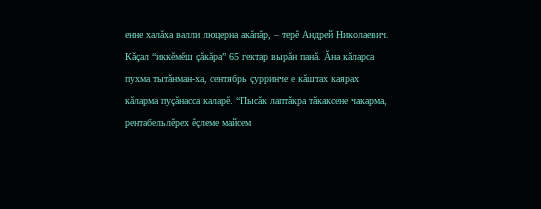енне халăха валли люцерна акăпăр, – терĕ Андрей Николаевич. Кăçал “иккĕмĕш çăкăра” 65 гектар вырăн панă. Ăна кăларса пухма тытăнман-ха, сентябрь çурринче е кăштах каярах кăларма пуçăнасса каларĕ. “Пысăк лаптăкра тăкаксене чакарма, рентабельлĕрех ĕçлеме майсем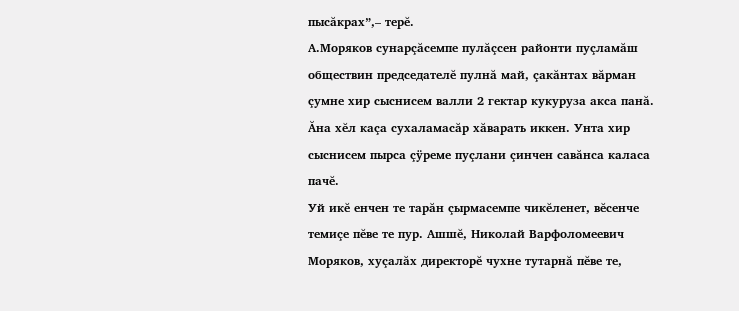пысăкрах”,– терĕ.
А.Моряков сунарçăсемпе пулăçсен районти пуçламăш обществин председателĕ пулнă май, çакăнтах вăрман çумне хир сыснисем валли 2 гектар кукуруза акса панă. Ăна хĕл каçа сухаламасăр хăварать иккен. Унта хир сыснисем пырса çÿреме пуçлани çинчен савăнса каласа пачĕ.
Уй икĕ енчен те тарăн çырмасемпе чикĕленет, вĕсенче темиçе пĕве те пур. Ашшĕ, Николай Варфоломеевич Моряков, хуçалăх директорĕ чухне тутарнă пĕве те,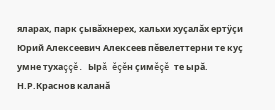яларах, парк çывăхнерех, хальхи хуçалăх ертÿçи Юрий Алексеевич Алексеев пĕвелеттерни те куç умне тухаççĕ. Ырă ĕçĕн çимĕçĕ те ырă. Н.Р.Краснов каланă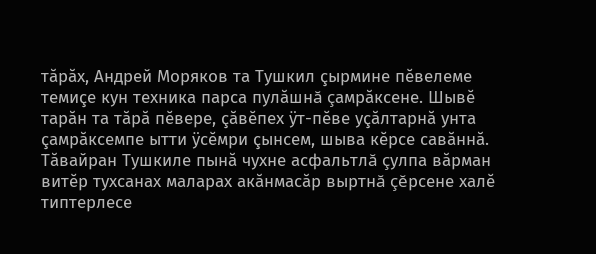тăрăх, Андрей Моряков та Тушкил çырмине пĕвелеме темиçе кун техника парса пулăшнă çамрăксене. Шывĕ тарăн та тăрă пĕвере, çăвĕпех ÿт-пĕве уçăлтарнă унта çамрăксемпе ытти ÿсĕмри çынсем, шыва кĕрсе савăннă.
Тăвайран Тушкиле пынă чухне асфальтлă çулпа вăрман витĕр тухсанах маларах акăнмасăр выртнă çĕрсене халĕ типтерлесе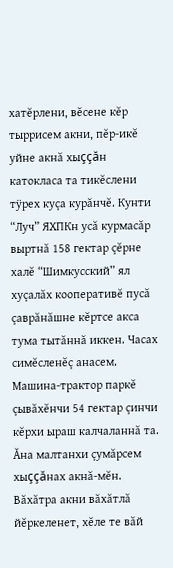хатĕрлени, вĕсене кĕр тыррисем акни, пĕр-икĕ уйне акнă хыççăн катокласа та тикĕслени тÿрех куçа курăнчĕ. Кунти “Луч” ЯХПКн усă курмасăр выртнă 158 гектар çĕрне халĕ “Шимкусский” ял хуçалăх кооперативĕ пусă çаврăнăшне кĕртсе акса тума тытăннă иккен. Часах симĕсленĕç анасем. Машина-трактор паркĕ çывăхĕнчи 54 гектар çинчи кĕрхи ыраш калчаланнă та. Ăна малтанхи çумăрсем хыççăнах акнă-мĕн. Вăхăтра акни вăхăтлă йĕркеленет, хĕле те вăй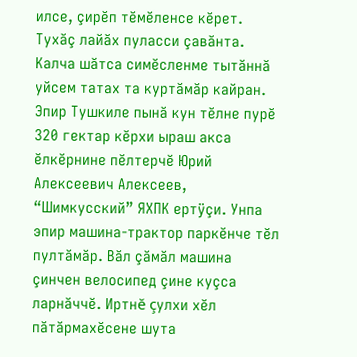илсе, çирĕп тĕмĕленсе кĕрет. Тухăç лайăх пуласси çавăнта. Калча шăтса симĕсленме тытăннă уйсем татах та куртăмăр кайран. Эпир Тушкиле пынă кун тĕлне пурĕ 320 гектар кĕрхи ыраш акса ĕлкĕрнине пĕлтерчĕ Юрий Алексеевич Алексеев, “Шимкусский” ЯХПК ертÿçи. Унпа эпир машина-трактор паркĕнче тĕл пултăмăр. Вăл çăмăл машина çинчен велосипед çине куçса ларнăччĕ. Иртнĕ çулхи хĕл пăтăрмахĕсене шута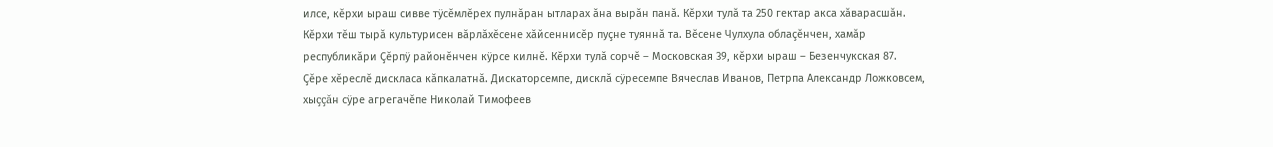илсе, кĕрхи ыраш сивве тÿсĕмлĕрех пулнăран ытларах ăна вырăн панă. Кĕрхи тулă та 250 гектар акса хăварасшăн. Кĕрхи тĕш тырă культурисен вăрлăхĕсене хăйсеннисĕр пуçне туяннă та. Вĕсене Чулхула облаçĕнчен, хамăр республикăри Çĕрпÿ районĕнчен кÿрсе килнĕ. Кĕрхи тулă сорчĕ – Московская 39, кĕрхи ыраш – Безенчукская 87.
Çĕре хĕреслĕ дискласа кăпкалатнă. Дискаторсемпе, дисклă сÿресемпе Вячеслав Иванов, Петрпа Александр Ложковсем, хыççăн сÿре агрегачĕпе Николай Тимофеев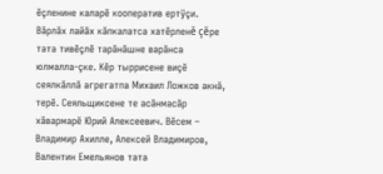ĕçленине каларĕ кооператив ертÿçи. Вăрлăх лайăх кăпкалатса хатĕрленĕ çĕре тата тивĕçлĕ тарăнăшне варăнса юлмалла-çке. Кĕр тыррисене виçĕ сеялкăллă агрегатпа Михаил Ложков акнă, терĕ. Сеяльщиксене те асăнмасăр хăвармарĕ Юрий Алексеевич. Вĕсем – Владимир Ахилле, Алексей Владимиров, Валентин Емельянов тата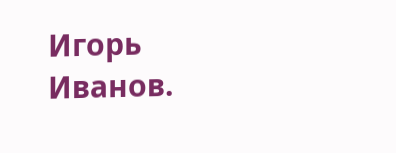Игорь Иванов.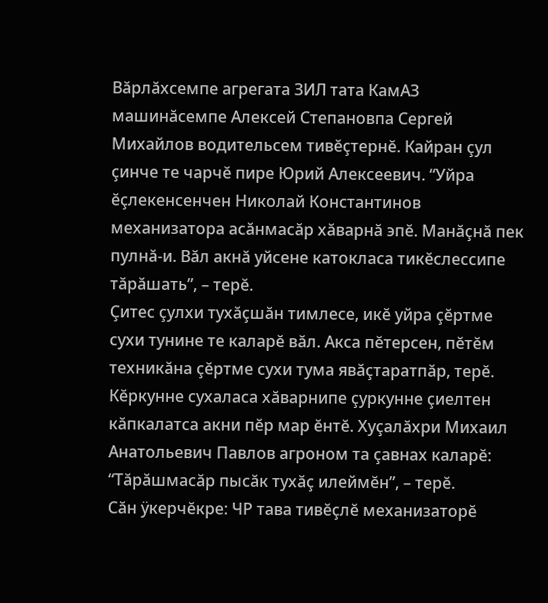Вăрлăхсемпе агрегата ЗИЛ тата КамАЗ машинăсемпе Алексей Степановпа Сергей Михайлов водительсем тивĕçтернĕ. Кайран çул çинче те чарчĕ пире Юрий Алексеевич. “Уйра ĕçлекенсенчен Николай Константинов механизатора асăнмасăр хăварнă эпĕ. Манăçнă пек пулнă-и. Вăл акнă уйсене катокласа тикĕслессипе тăрăшать”, – терĕ.
Çитес çулхи тухăçшăн тимлесе, икĕ уйра çĕртме сухи тунине те каларĕ вăл. Акса пĕтерсен, пĕтĕм техникăна çĕртме сухи тума явăçтаратпăр, терĕ. Кĕркунне сухаласа хăварнипе çуркунне çиелтен кăпкалатса акни пĕр мар ĕнтĕ. Хуçалăхри Михаил Анатольевич Павлов агроном та çавнах каларĕ: “Тăрăшмасăр пысăк тухăç илеймĕн”, – терĕ.
Сăн ÿкерчĕкре: ЧР тава тивĕçлĕ механизаторĕ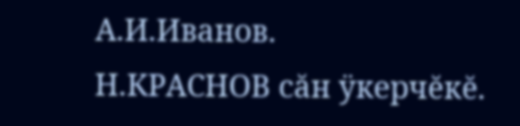А.И.Иванов.
Н.КРАСНОВ сăн ÿкерчĕкĕ.